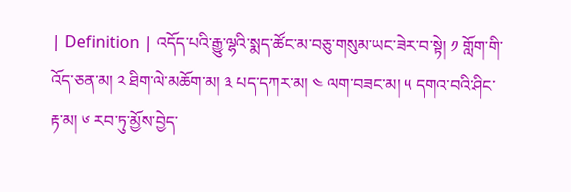| Definition | འདོད་པའི་རྒྱུ་ལྷའི་སྨད་ཚོང་མ་བཅུ་གསུམ་ཡང་ཟེར་བ་སྟེ། ༡ གློག་གི་འོད་ཅན་མ། ༢ ཐིག་ལེ་མཆོག་མ། ༣ པད་དཀར་མ། ༤ ལག་བཟང་མ། ༥ དགའ་བའི་ཤིང་རྟ་མ། ༦ རབ་ཏུ་མྱོས་བྱེད་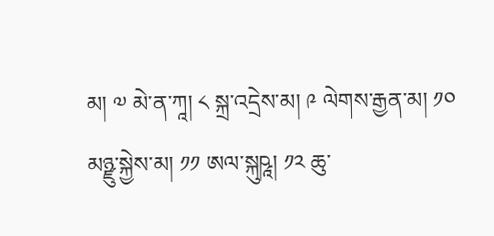མ། ༧ མེ་ན་ཀཱ། ༨ སྐྲ་འདྲེས་མ། ༩ ལེགས་རྒྱན་མ། ༡༠ མཉྫུ་སྐྱེས་མ། ༡༡ ཨལ་སྐུཥཱ། ༡༢ ཆུ་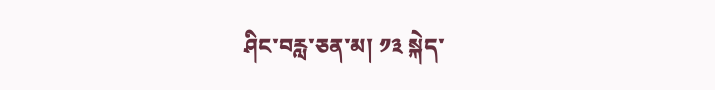ཤིང་བརླ་ཅན་མ། ༡༣ སྐེད་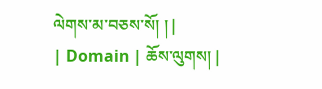ལེགས་མ་བཅས་སོ། ། |
| Domain | ཆོས་ལུགས། |